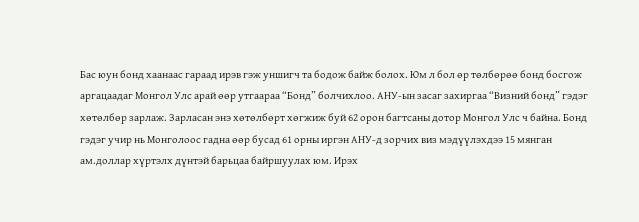Бас юун бонд хаанаас гараад ирэв гэж уншигч та бодож байж болох. Юм л бол өр төлбөрөө бонд босгож аргацаадаг Монгол Улс арай өөр утгаараа “Бонд” болчихлоо. АНУ-ын засаг захиргаа “Визний бонд” гэдэг хөтөлбөр зарлаж. Зарласан энэ хөтөлбөрт хөгжиж буй 62 орон багтсаны дотор Монгол Улс ч байна. Бонд гэдэг учир нь Монголоос гадна өөр бусад 61 орны иргэн АНУ-д зорчих виз мэдүүлэхдээ 15 мянган ам.доллар хүртэлх дүнтэй барьцаа байршуулах юм. Ирэх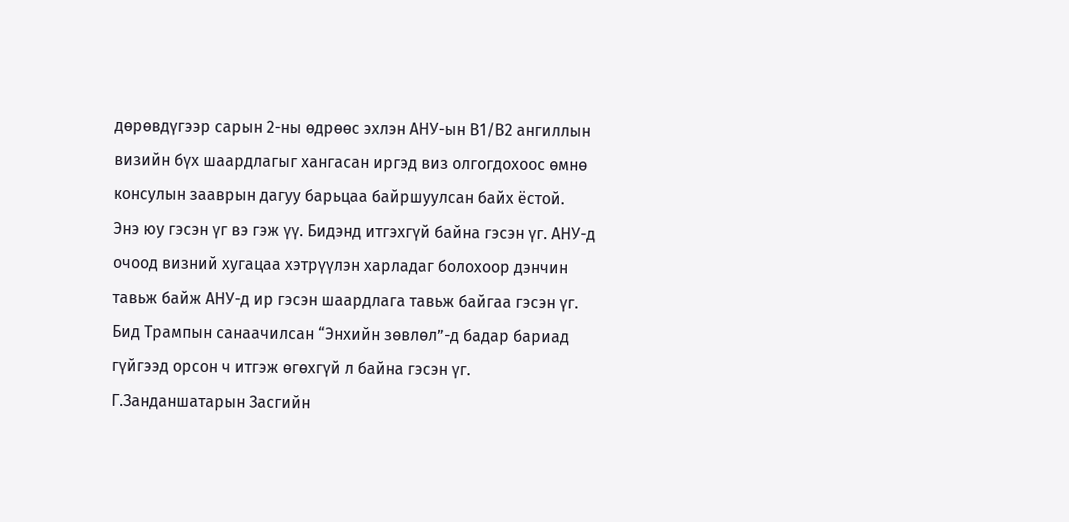дөрөвдүгээр сарын 2-ны өдрөөс эхлэн АНУ-ын В1/В2 ангиллын визийн бүх шаардлагыг хангасан иргэд виз олгогдохоос өмнө консулын зааврын дагуу барьцаа байршуулсан байх ёстой.
Энэ юу гэсэн үг вэ гэж үү. Бидэнд итгэхгүй байна гэсэн үг. АНУ-д очоод визний хугацаа хэтрүүлэн харладаг болохоор дэнчин тавьж байж АНУ-д ир гэсэн шаардлага тавьж байгаа гэсэн үг. Бид Трампын санаачилсан “Энхийн зөвлөл”-д бадар бариад гүйгээд орсон ч итгэж өгөхгүй л байна гэсэн үг. Г.Занданшатарын Засгийн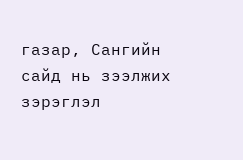газар, Сангийн сайд нь зээлжих зэрэглэл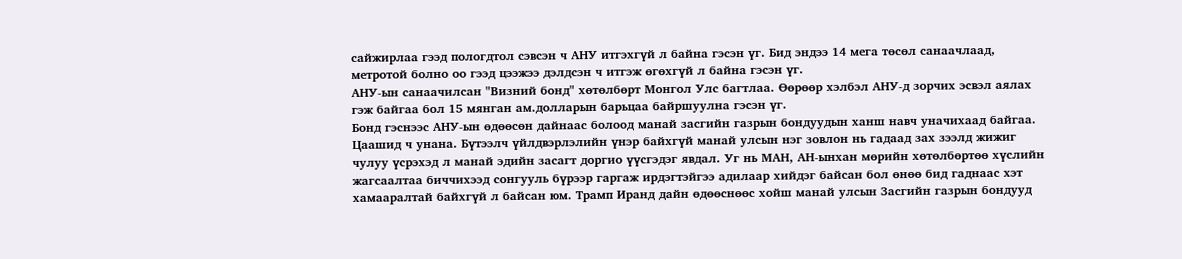сайжирлаа гээд пологдтол сэвсэн ч АНУ итгэхгүй л байна гэсэн үг. Бид эндээ 14 мега төсөл санаачлаад, метротой болно оо гээд цээжээ дэлдсэн ч итгэж өгөхгүй л байна гэсэн үг.
АНУ-ын санаачилсан "Визний бонд" хөтөлбөрт Монгол Улс багтлаа. Өөрөөр хэлбэл АНУ-д зорчих эсвэл аялах гэж байгаа бол 15 мянган ам.долларын барьцаа байршуулна гэсэн үг.
Бонд гэснээс АНУ-ын өдөөсөн дайнаас болоод манай засгийн газрын бондуудын ханш навч уначихаад байгаа. Цаашид ч унана. Бүтээлч үйлдвэрлэлийн үнэр байхгүй манай улсын нэг зовлон нь гадаад зах зээлд жижиг чулуу үсрэхэд л манай эдийн засагт доргио үүсгэдэг явдал. Уг нь МАН, АН-ынхан мөрийн хөтөлбөртөө хүслийн жагсаалтаа биччихээд сонгууль бүрээр гаргаж ирдэгтэйгээ адилаар хийдэг байсан бол өнөө бид гаднаас хэт хамааралтай байхгүй л байсан юм. Трамп Иранд дайн өдөөснөөс хойш манай улсын Засгийн газрын бондууд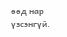өөд нар үзсэнгүй.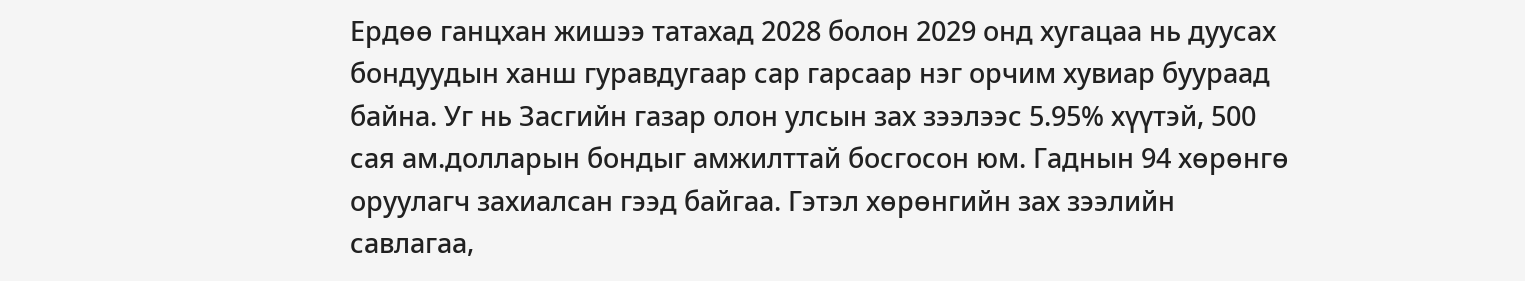Ердөө ганцхан жишээ татахад 2028 болон 2029 онд хугацаа нь дуусах бондуудын ханш гуравдугаар сар гарсаар нэг орчим хувиар буураад байна. Уг нь Засгийн газар олон улсын зах зээлээс 5.95% хүүтэй, 500 сая ам.долларын бондыг амжилттай босгосон юм. Гаднын 94 хөрөнгө оруулагч захиалсан гээд байгаа. Гэтэл хөрөнгийн зах зээлийн савлагаа,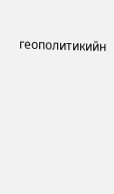геополитикийн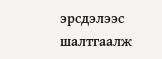эрсдэлээс шалтгаалж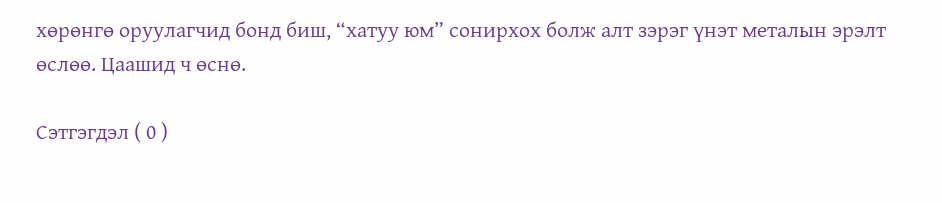хөрөнгө оруулагчид бонд биш, “хатуу юм” сонирхох болж алт зэрэг үнэт металын эрэлт өслөө. Цаашид ч өснө.

Сэтгэгдэл ( 0 )